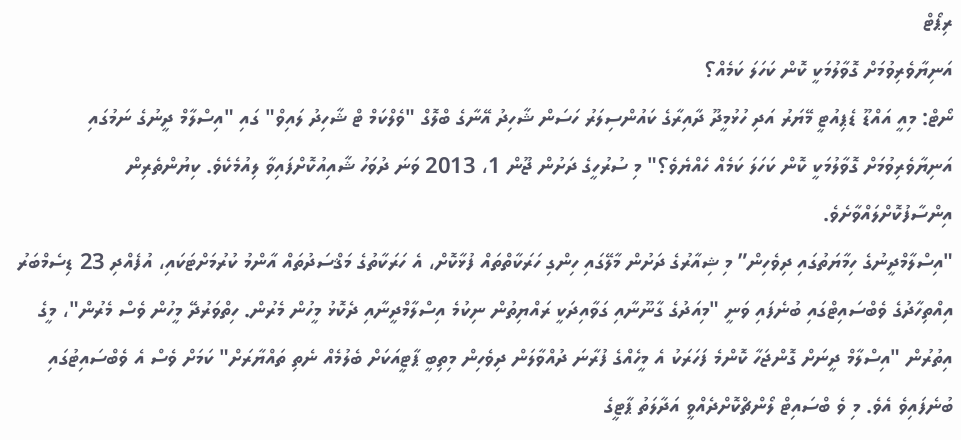ރިޕޯޓް
އަނިޔާވެރިވުމަށް ގޮވާލުމަކީ ކޮން ކަހަލަ ކަމެއް؟
ނޯޓް: މިއީ އައްޑޫ ޑެޕިއުޓީ މޭޔަރު އަދި ހުޅުމީދޫ ދާއިރާގެ ކައުންސިލަރު ހަސަން ޝާހިދު އޭނާގެ ބްލޮގް "ވެލްކަމް ޓް ޝާހިދު ލައިވް" ގައި "އިސްލާމް ދީނުގެ ނަމުގައި އަނިޔާވެރިވުމަށް ގޮވާލުމަކީ ކޮން ކަހަލަ ކަމެއް ހެއްޔެވެ؟" މި ސުރުހީގެ ދަށުން ޖޫން 1، 2013 ވަނަ ދުވަހު ޝާއިއުކޮށްފައިވާ ލިއުމެކެވެ. ކިޔުންތެރިން އިންސާފުކޮށްލައްވާށެވެ.
"އިސްލާމްދީނުގެ ހިމާޔަތުގައި ދިވެހިން” މި ޝިއާރުގެ ދަށުން މާލޭގައި ހިންގި ހަރަކާތްތައް ފުޅާކޮށް، އެ ހަރަކާތުގެ މަޤްސަދުތައް އާންމު ކުރުމަށްޓަކައި، އުފެއްދި 23 ޑިސެމްބަރު އިއްތިހާދުގެ ވެބްސައިޓްގައި ބުނެފައި ވަނީ "މިއަދުގެ ގާނޫނާއި ގަވާއިދަކީ ރައްޔިތުން ނިކުމެ އިސްލާމްދީނާއި ދެކޮޅު މީހުން މެރުން. ހިތްވަރުދޭ މީހުން ވެސް މެރުން"، މީގެ އިތުރުން "އިސްލާމް ދީނަށް ގޮންޖަހާ ކޮންމެ ފަހަރަކު އެ މީހެއްގެ ފުރާނަ ދުއްވާލަން ދިވެހިން މިތިބީ ޕާޓީއަކަށް ބެލުމެއް ނެތި ތައްޔާރަށް" ކަމަށް ވެސް އެ ވެބްސައިޓުގައި ބުނެފައިވެ އެވެ. މި ވެ ބްސައިޓް ލޯންޗްކޮށްދެއްވީ އަދާލަތު ޕާޓީގެ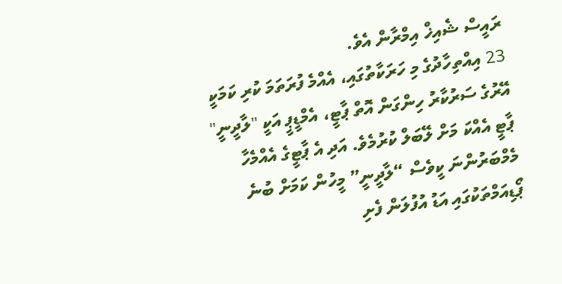ރައީސް ޝެއިޚް އިމްރާން އެވެ.
23 އިއްތިހާދުގެ މި ހަރަކާތުގައި، އެއްމެ ފުރަތަމަ ކުރި ކަމަކީ އޭރުގެ ސަރުކާރު ހިންގަން އޮތް ޕާޓީ، އެމްޑީޕީ އަކީ "ލާދީނީ" ޕާޓީ އެއްކަ މަށް ލޭބަލް ކުރުމެވެ. އަދި އެ ޕާޓީގެ އެއްމެހާ މެމްބަރުންނަ ކީވެސް “ލާދީނީ” މީހުން ކަމަށް ބުނެ ޕޯޑިއަމްތަކުގައި އަޑު އުފުލަން ފެށި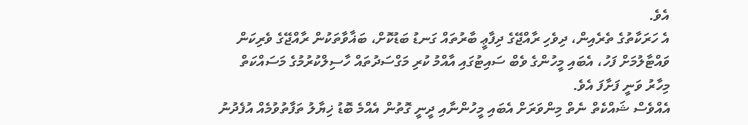އެވެ.
އެ ހަރަކާތުގެ ތެރެއިން، ދިވެހި ރާއްޖޭގެ ދިފާޢީ ބާރުތައް ގަނޑު ބަޑުކޮށް، ބަޣާވާތަކުން ރާއްޖޭގެ ވެރިކަން ވައްޓާލުމަށް ފަހު، އެބައި މީހުންގެ ވެބް ސައިޓުގައި އާއްމު ކުރި މަގްސަދުތައް ހާސިލްކުރުމުގެ މަސައްކަތް މިހާރު ވަނީ ފަށާފަ އެވެ.
އެއްވެސް ޝައްކެތް ނެތް މިންވަރަށް އެބައި މީހުންނާއި ދީނީ ގޮތުން އެއްމެ ބޮޑު ޚިޔާލު ތަފާތުވުމެއް އުފެދުނު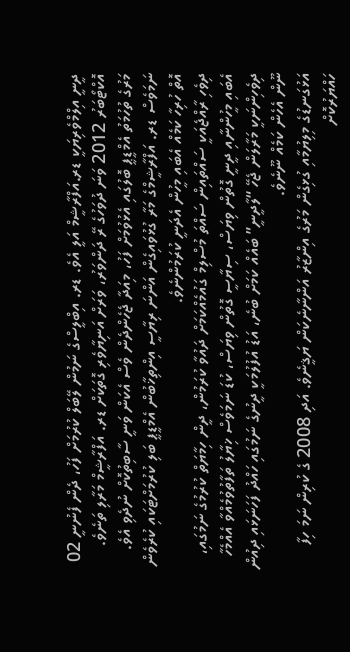ދީނީ އިލްމްވެރިޔަކީ ޑރ.އަފްރާޝީމް އަލީ އެވެ. ޑރ. އިބްލީސްގެ ނަމުން ލޭބަލް ކުރުމަށް ފަހު، ދެން ފެނުނީ 02 އޮކްޓޯބަރު 2012 ވަނަ ދުވަހުގެ ރޭ ދަންވަރު، ވަރަށް އަނިޔާވެރި ގޮތަކަށް ޑރ. އަފްރާޝީމް މަރާލި ތަނެވެ.
މަރުގެ ތުހުމަތު އެމްޑީޕީ ބޮލުގައި އެޅުވުމަށް ފަހު، މިއަދާ ޖެހެންދެން ވެސް އެކަން ވަނީ ސާބިތުކޮށް ނުދެވި އެވެ. ނަމަވެސް ޑރ. އަފްރާޝީމްގެ މަރާ ގުޅުވައިގެން އަންނަ ރިޔާސީ އިންތިޚާބުން އެމްޑީޕީ ބަލި ކުރުމަށްޓަކައި ކުރެވެން އޮތް ހުރިހާ ކަމެއް އެބައި މީހުން އެދަނީ ކުރަމުންނެވެ.
ދިވެހި ރާއްޖެއަކީ ސައްތައިން ސައްތަ މުސްލިމް ގައުމެއްކަމަށް ދައުވާ ކުރަމުން، ދީން ހިމާޔަތް ކުރުމުގެ ނަމުގައި، އެބައި މީހުންނާއި ދީނީ ގޮތުން ވިޔަސް، ސިޔާސީ ގޮތުން ވިޔަސް، ކުޑަ ނަމަވެސް ޚިޔާލު ތަފާތުވުމެއްވާ އެއްމެހާ ދިވެހިންނަކީ މަރާލަން ޖެހޭ “ލާދީނީ” ބައެއް ކަމަށް ބުނެ، އަޑު އުފުލުމަކީ ދީނުގެ ނަމުގައި ހައްދު ފަހަނަޅައި ދިއުން ނޫން އެހެން ކަމެއް ނޫނެވެ.
އަޅުގަނޑުގެ މިލިޔުމާއި ގުޅިގެން މަރުގެ އިންޒާރު އަންނާނެކަން ޔަޤީނެވެ. އަދި 2008 ގެ ކުރިން ނަމަ ހިފާ ހައްޔަރުކޮށް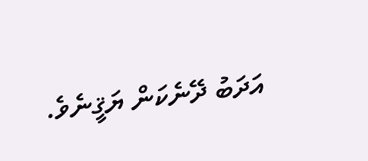އަދަބު ދޭނެކަން ޔަޤީނެވެ.